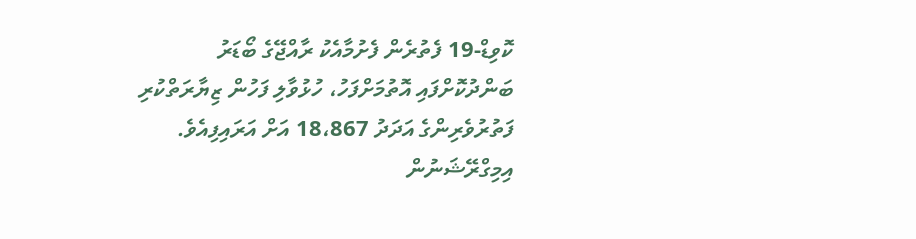ކޮވިޑް-19 ފެތުރެން ފެށުމާއެކު ރާއްޖޭގެ ބޯޑަރު ބަންދުކޮށްފައި އޮތުމަށްފަހު، ހުޅުވާލި ފަހުން ޒިޔާރަތްކުރި ފަތުރުވެރިންގެ އަދަދު 18،867 އަށް އަރައިފިއެވެ.
އިމިގްރޭޝަނުން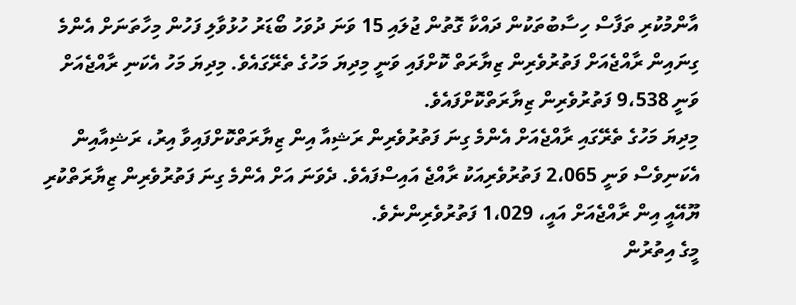އާންމުކުރި ތަފާސް ހިސާބުތަކުން ދައްކާ ގޮތުން ޖުލައި 15 ވަނަ ދުވަހު ބޯޑަރު ހުޅުވާލި ފަހުން މިހާތަނަށް އެންމެ ގިނައިން ރާއްޖެއަށް ފަތުރުވެރިން ޒިޔާރަތް ކޮށްފައި ވަނީ މިދިޔަ މަހުގެ ތެރޭގައެވެ. މިދިޔަ މަހު އެކަނި ރާއްޖެއަށް ވަނީ 9،538 ފަތުރުވެރިން ޒިޔާރަތްކޮށްފައެވެ.
މިދިޔަ މަހުގެ ތެރޭގައި ރާއްޖެއަށް އެންމެ ގިނަ ފަތުރުވެރިން ރަޝިއާ އިން ޒިޔާރަތްކޮށްފައިވާ އިރު، ރަޝިއާއިން އެކަނިވެސް ވަނީ 2،065 ފަތުރުވެރިއަކު ރާއްޖެ އައިސްފައެވެ. ދެވަނަ އަށް އެންމެ ގިނަ ފަތުރުވެރިން ޒިޔާރަތްކުރި ޔޫއޭއީ އިން ރާއްޖެއަށް އައީ، 1،029 ފަތުރުވެރިންނެވެ.
މީގެ އިތުރުން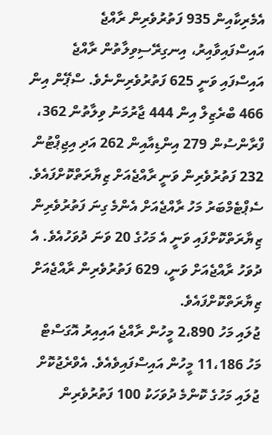އެމެރިކާއިން 935 ފަތުރުވެރިން ރާއްޖެ އައިސްފައިވާއިރު، އިނގިރޭސިވިލާތުން ރާއްޖެ އައިސްފައި ވަނީ 625 ފަތުރުވެރިންނެވެ. ސްޕޭން އިން 466 ބްރެޒިލް އިން 444 ޖާރުމަނު ވިލާތުން 362، ފްރާންސުން 279 އިންޑިއާއިން 262 އަދި އިޖިޕްޓުން 232 ފަތުރުވެރިން ވަނީ ރާއްޖެއަށް ޒިޔާރަތްކޮށްފައެވެ.
ސެޕްޓެމްބަރު މަހު ރާއްޖެއަށް އެންމެ ގިނަ ފަތުރުވެރިން ޒިޔާރަތްކޮށްފައި ވަނީ އެ މަހުގެ 20 ވަނަ ދުވަހުއެވެ. އެ ދުވަހު ރާއްޖެއަށް ވަނީ، 629 ފަތުރުވެރިން ރާއްޖެއަށް ޒިޔާރަތްކޮށްފައެވެ.
ޖުލައި މަހު 2،890 މީހުން ރާއްޖެ އައިއިރު އޮގަސްޓް މަހު 11،186 މީހުން އައިސްފައިވެއެވެ. އެވްރެޖުކޮށް ޖުލައި މަހުގެ ކޮންމެ ދުވަހަކު 100 ފަތުރުވެރިން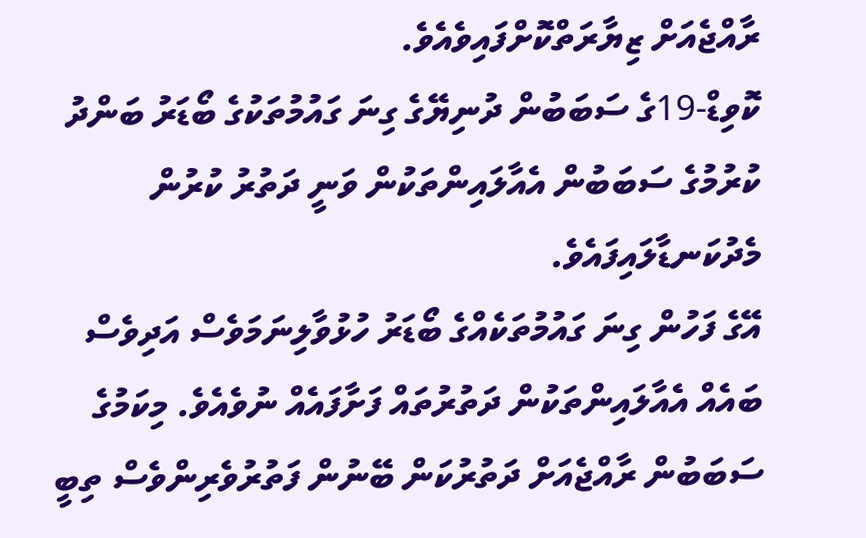ރާއްޖެއަށް ޒިޔާރަތްކޮށްފައިވެއެވެ.
ކޮވިޑް-19ގެ ސަބަބުން ދުނިޔޭގެ ގިނަ ގައުމުތަކުގެ ބޯޑަރު ބަންދު ކުރުމުގެ ސަބަބުން އެއާލައިންތަކުން ވަނީ ދަތުރު ކުރުން މެދުކަނޑާލައިފައެވެ.
އޭގެ ފަހުން ގިނަ ގައުމުތަކެއްގެ ބޯޑަރު ހުޅުވާލިނަމަވެސް އަދިވެސް ބައެއް އެއާލައިންތަކުން ދަތުރުތައް ފަށާފައެއް ނުވެއެވެ. މިކަމުގެ ސަބަބުން ރާއްޖެއަށް ދަތުރުކަން ބޭނުން ފަތުރުވެރިންވެސް ތިބީ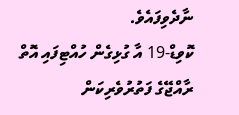ނާދެވިފައެވެ.
ކޮވިޑް-19 އާ ގުޅިގެން ހުއްޓިފައި އޮތް ރާއްޖޭގެ ފަތުރުވެރިކަން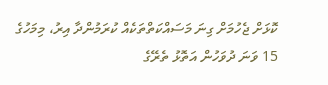ކޮޅަށް ޖެހުމަށް ގިނަ މަސައްކަތްތަކެއް ކުރަމުންދާ އިރު، މިމަހުގެ 15 ވަނަ ދުވަހުން އަތޮޅު ތެރޭގެ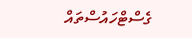ގެސްޓްހައުސްތައް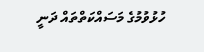ހުޅުވުމުގެ މަސައްކަތްތައް ދަނީ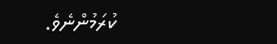ކުރަމުންނެވެ.